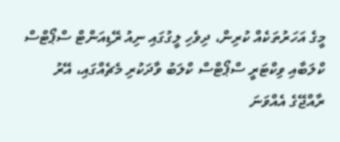މީގެ އަހަރުތަކެއް ކުރިން، ދިވެހި ލީގުގައި ނިއު ރޭޑިއަންޓް ސްޕޯޓްސް ކްލަބާއި ވިކްޓަރީ ސްޕޯޓްސް ކްލަބު ވާދަކުރި މެޗެއްގައި، އޭރު ރާއްޖޭގެ އެއްވަނަ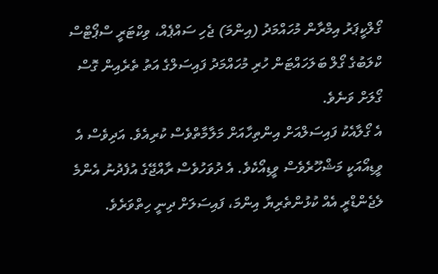ގޯލްކީޕަރު އިމްރާން މުހައްމަދު (އިންމަ) ޖެހި ސައްޕެއް، ވިކްޓަރީ ސްޕޯޓްސް ކްލަބުގެ ގޯލް ބަލަހައްޓަން ހުރި މުހައްމަދު ފައިސަލްގެ އަތު ތެރެއިން ގޮސް ގޯލަށް ވަނެވެ.
އެ ގޯލާއެކު ފައިސަލްއަށް އިންތިހާއަށް މަލާމާތްވެސް ކުރިއެވެ. އަދިވެސް އެ ވީޑިއޯއަކީ މަޝްހޫރެވެސް ވީޑިއޯކެވެ. އެ ދުވަހުވެސް ރާއްޖޭގެ އުފެދުނު އެންމެ ލެޖެންޑްރީ އެއް ކުޅުންތެރިޔާ އިންމަ، ފައިސަލަށް ދިނީ ހިތްވަރެވެ.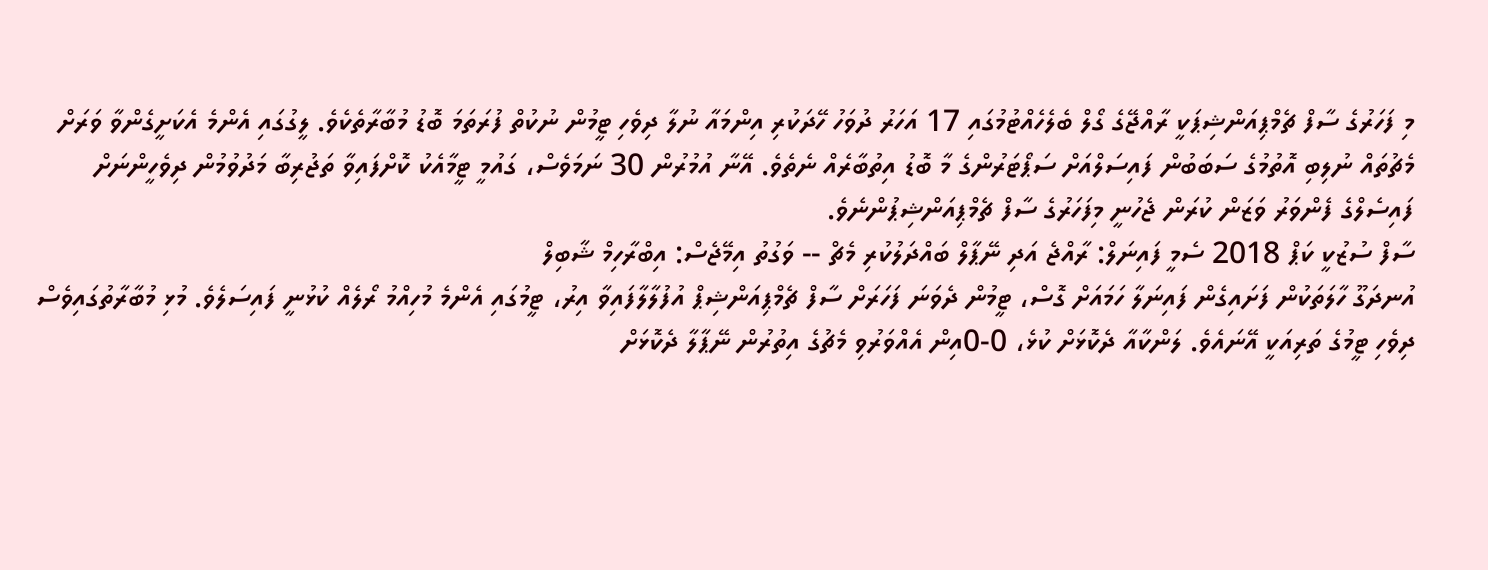މި ފަހަރުގެ ސާފް ޗެމްޕިއަންޝިޕަކީ ރާއްޖޭގެ ގޯލް ބެލެހެއްޓުމުގައި 17 އަހަރު ދުވަހު ހޭދަކުރި އިންމައާ ނުލާ ދިވެހި ޓީމުން ނުކުތް ފުރަތަމަ ބޮޑު މުބާރާތެކެވެ. ލީގުގައި އެންމެ އެކަށީގެންވާ ވަރަށް މެޗުތައް ނުލިބި އޮތުމުގެ ސަބަބުން ފައިސަލްއަށް ސަޕޯޓަރުންގެ މާ ބޮޑު އިތުބާރެއް ނެތެވެ. އޭނާ އުމުރުން 30 ނަމަވެސް، ގައުމީ ޓީމާއެކު ކޮށްފައިވާ ތަޖުރިބާ މަދުވުމުން ދިވެހީންނަށް ފައިސެލްގެ ފެންވަރު ވަޒަން ކުރަން ޖެހުނީ މިފަހަރުގެ ސާފް ޗެމްޕިއަންޝިޕުންނެވެ.
ސާފް ސުޒުކީ ކަޕް 2018 ސެމީ ފައިނަލް: ރާއްޖެ އަދި ނޭޕާލް ބައްދަލުކުރި މެޗް -- ވަގުތު އިމޭޖެސް: އިބްރާހިމް ޝާބިލް
އުނދަގޫ ހާލަތަކުން ފަށައިގެން ފައިނަލާ ހަމައަށް ގޮސް، ޓީމުން ދެވަނަ ފަހަރަށް ސާފް ޗެމްޕިއަންޝިޕް އުފުލާލާފައިވާ އިރު، ޓީމުގައި އެންމެ މުހިއްމު ރޯލެއް ކުޅުނީ ފައިސަލެވެ. މުޅި މުބާރާތުގައިވެސް ދިވެހި ޓީމުގެ ތަރިއަކީ އޭނައެވެ. ލަންކާއާ ދެކޮޅަށް ކުޅެ، 0-0އިން އެއްވަރުވި މެޗުގެ އިތުރުން ނޭޕާލާ ދެކޮޅަށް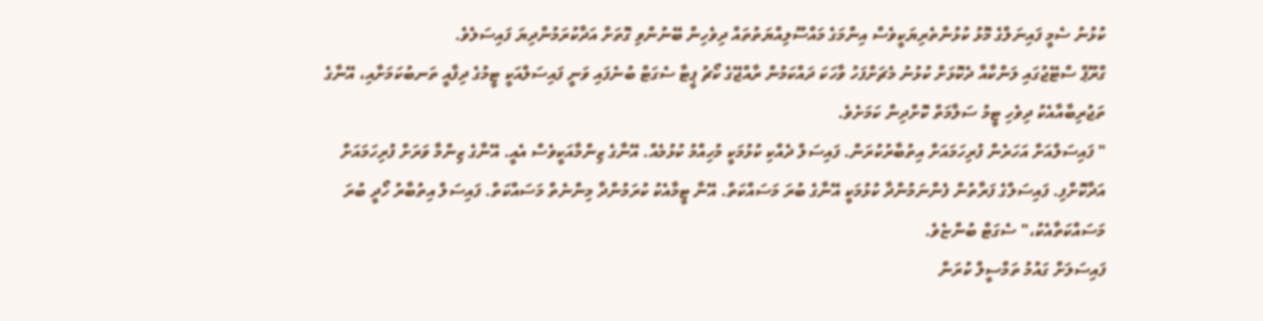ކުޅުނު ސެމީ ފައިނަލްގެ މޮޅު ކުޅުންތެރިޔަކީވެސް އިންމަގެ މައްސޫލިއްޔަތުތައް ދިވެހިން ބޭނުންވި ގޮތަށް އަދާކުރަމުންދިޔަ ފައިސަލެވެ.
ގްރޫޕް ސްޓޭޖުގައި ލަންކާއާ ދެކޮޅަށް ކުޅުނު މެޗަށްފަހު ވާހަކަ ދައްކަމުން ރާއްޖޭގެ ކޯޗު ޕީޓާ ސެގަޓް ބުނެފައި ވަނީ ފައިސަލްއަކީ ޓީމުގެ ދިފާއީ ތަނބުކަމަށާއި، އޭނާގެ ތަޖުރިބާއާއެކު ދިވެހި ޓީމު ސަލާމަތް ކޮށްދިން ކަމަށެވެ.
" ފައިސަލްއަށް އަހަރެން ފުރިހަމައަށް އިތުބާރުކުރަން. ފައިސަލް ދެއްކި ކުޅުމަކީ މުހިއްމު ކުޅުމެއް. އޭނާގެ ޒިންމާއަކީވެސް އެއީ. އޭނާގެ ޒިންމާ ވަރަށް ފުރިހަމައަށް އަދާކޮށްފި. ފައިސަލްގެ ފަރާތުން ފެންނަމުންދާ ކުޅުމަކީ އޭނާގެ ބުރަ މަސައްކަތް. އޭނާ ޓީމާއެކު ކުރަމުންދާ މިންނެތް މަސައްކަތް. ފައިސަލް އިތުބާރު ހޯދީ ބުރަ މަސައްކަތާއެކު،" ސެގަޓް ބުންޏެވެ.
ފައިސަލަށް ގައުމު ތަމްސީލް ކުރަން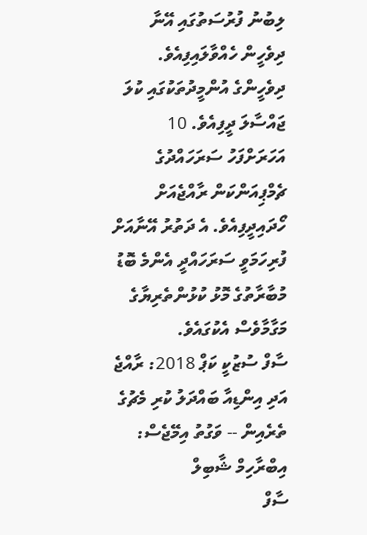ލިބުނު ފުރުސަތުގައި އޭނާ ދިވެހީން ހެއްވާލައިފިއެވެ. ދިވެހީންގެ އުންމީދުތަކުގައި ކުލަ ޖައްސާލަ ދީފިއެވެ. 10 އަހަރަށްފަހު ސަރަހައްދުގެ ޗެމްޕިއަންކަން ރާއްޖެއަށް ހޯދައިދީފިއެވެ. އެ ދަތުރު އޭނާއަށް ފުރިހަމަވީ ސަރަހައްދީ އެންމެ ބޮޑު މުބާރާތުގެ މޮޅު ކުޅުންތެރިޔާގެ މަގާމާވެސް އެކުގައެވެ.
ސާފް ސުޒުކީ ކަޕް 2018: ރާއްޖެ އަދި އިންޑިއާ ބައްދަލު ކުރި މެޗުގެ ތެރެއިން -- ވަގުތު އިމޭޖެސް: އިބްރާހިމް ޝާބިލް
ސާފް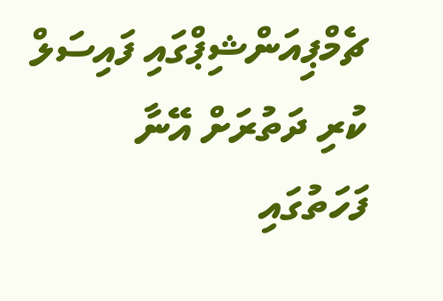ޗެމްޕިއަންޝިޕްގައި ފައިސަލް ކުރި ދަތުރަށް އޭނާ ފަހަތުގައި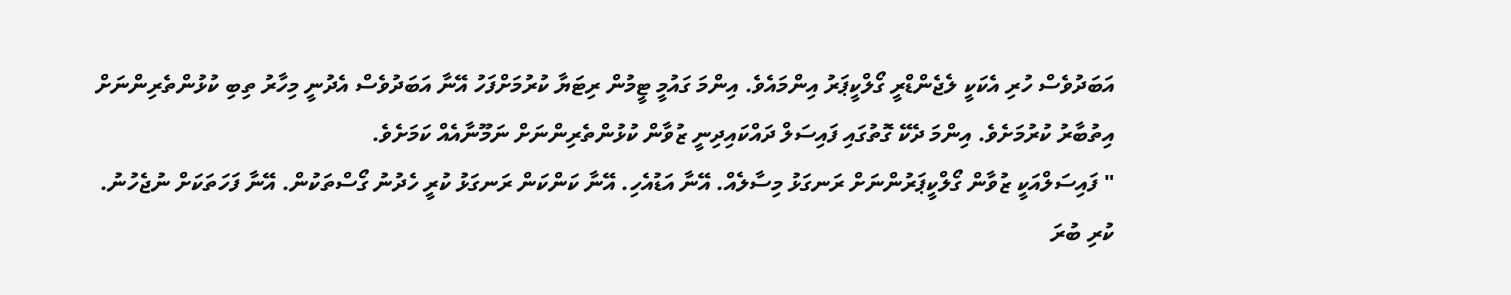އަބަދުވެސް ހުރި އެކަކީ ލެޖެންޑްރީ ގޯލްކީޕަރު އިންމައެވެ. އިންމަ ގައުމީ ޓީމުން ރިޓަޔާ ކުރުމަށްފަހު އޭނާ އަބަދުވެސް އެދުނީ މިހާރު ތިބި ކުޅުންތެރިންނަށް އިތުބާރު ކުރުމަށެވެ. އިންމަ ދެކޭ ގޮތުގައި ފައިސަލް ދައްކައިދިނީ ޒުވާން ކުޅުންތެރިންނަށް ނަމޫނާއެއް ކަމަށެވެ.
" ފައިސަލްއަކީ ޒުވާން ގޯލްކީޕަރުންނަށް ރަނގަޅު މިސާލެއް. އޭނާ އަޑުއެހި. އޭނާ ކަންކަން ރަނގަޅު ކުރީ ހެދުނު ގޯސްތަކުން. އޭނާ ފަހަތަކަށް ނުޖެހުނު. ކުރި ބުރަ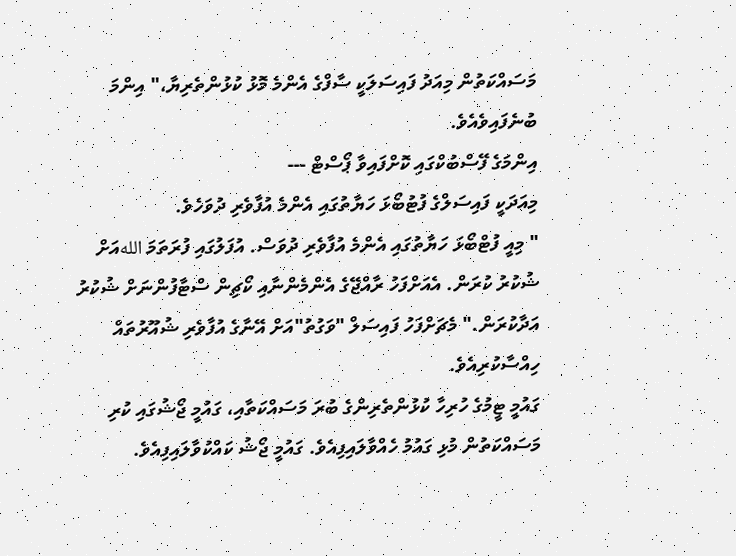މަސައްކަތުން މިއަދު ފައިސަލަކީ ސާފްގެ އެންމެ މޮޅު ކުޅުންތެރިޔާ،" އިންމަ ބުނެފައިވެއެވެ.
އިންމަގެ ފޭސްބުކްގައި ކޮށްފައިވާ ޕޯސްޓް ---
މިއަދަކީ ފައިސަލްގެ ފުޓުބޯޅަ ހަޔާތުގައި އެންމެ އުފާވެރި ދުވަހެވެ.
" މިއީ ފުޓްބޯޅަ ހަޔާތުގައި އެންމެ އުފާވެރި ދުވަސް. އުފަލުގައި ފުރަތަމަ اللهއަށް ޝުކުރު ކުރަން. އެއަށްފަހު ރާއްޖޭގެ އެންމެންނާއި ކޯޗިން ސްޓާފުންނަށް ޝުކުރު އަދާކުރަން." މެޗަށްފަހު ފައިސަލް "ވަގުތު"އަށް އޭނާގެ އުފާވެރި ޝުއޫރުތައް ހިއްސާކުރިއެވެ.
ގައުމީ ޓީމުގެ ހުރިހާ ކުޅުންތެރިންގެ ބުރަ މަސައްކަތާއި، ގައުމީ ޖޯޝުގައި ކުރި މަސައްކަތުން މުޅި ގައުމު ހެއްވާލައިފިއެވެ. ގައުމީ ޖޯޝު ކައްކުވާލައިފިއެވެ.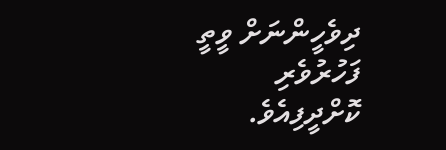ދިވެހީންނަށް ވީތީ ފަހުރުވެރި ކޮށްދީފިއެވެ.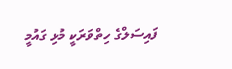ފައިސަލްގެ ހިތްވަރަކީ މުޅި ގައުމީ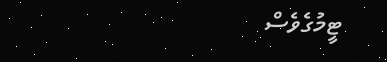ޓީމުގެވެސް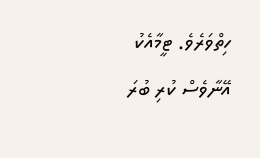ހިތްވަރެވެ. ޓީމާއެކު އޭނާވެސް ކުރި ބުރަ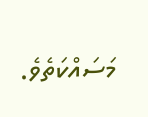މަސައްކަތެވެ.